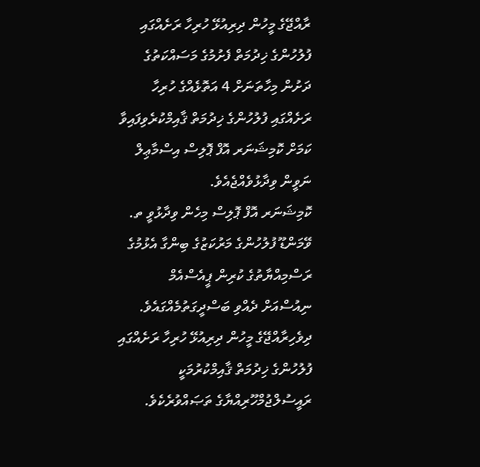ރާއްޖޭގެ މީހުން ދިރިއުޅޭ ހުރިހާ ރަށެއްގައި ފުލުހުންގެ ޚިދުމަތް ފެށުމުގެ މަސައްކަތުގެ ދަށުން މިހާތަނަށް 4 އަތޮޅެއްގެ ހުރިހާ ރަށެއްގައި ފުލުހުންގެ ޚިދުމަތް ޤާއިމްކުރެވިފައިވާ ކަމަށް ކޮމިޝަނަރ އޮފް ޕޮލިސް އިސްމާޢިލް ނަވީން ވިދާޅުވެއްޖެއެވެ.
ކޮމިޝަނަރ އޮފް ޕޮލިސް މިހެން ވިދާޅުވީ ތ. ވޭމަންޑޫ ފުލުހުންގެ މަރުކަޒުގެ ބިންގާ އެޅުމުގެ ރަސްމިއްޔާތުގެ ކުރިން ޕީއެސްއެމް ނިއުސްއަށް ދެއްވި ބަސްދީގަތުމެއްގައެވެ.
ދިވެހިރާއްޖޭގެ މީހުން ދިރިއުޅޭ ހުރިހާ ރަށެއްގައި ފުލުހުންގެ ޚިދުމަތް ޤާއިމްކުރުމަކީ ރައީސުލްޖުމްހޫރިއްޔާގެ ތަޞައްވުރެކެވެ.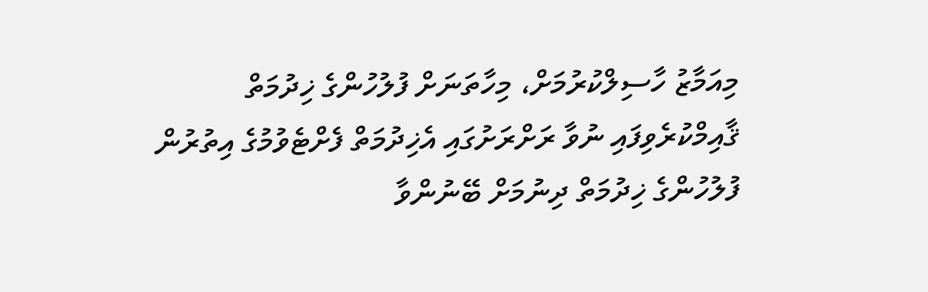މިއަމާޒު ހާސިލްކުރުމަށް، މިހާތަނަށް ފުލުހުންގެ ޚިދުމަތް ޤާއިމްކުރެވިފައި ނުވާ ރަށްރަށުގައި އެޚިދުމަތް ފެށްޓެވުމުގެ އިތުރުން ފުލުހުންގެ ޚިދުމަތް ދިނުމަށް ބޭނުންވާ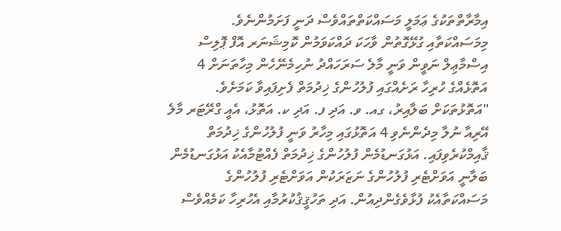އިމާރާތްތަކުގެ ޢަމަލީ މަސައްކަތްތައްވެސް ދަނީ ފަށަމުންނެވެ.
މިމަސައްކަތާއި ގުޅޭގޮތުން ވާހަކަ ދައްކަވަމުން ކޮމިޝަނަރ އޮފް ޕޮލިސް އިސްމާޢިލް ނަވީން ވަނީ މާލެ ސަރަހައްދު ނުހިމެނޭހެން މިހާތަނަށް 4 އަތޮޅެއްގެ ހުރިހާ ރަށެއްގައި ފުލުހުންގެ ޚިދުމަތް ފެށިފައިވާ ކަމަށެވެ.
"އަތޮޅުތަކަށް ބަލާއިރު، ގއ. ވ. އަދި ފ. އަދި ކ. އަތޮޅު، އެއީ ގްރޭޓަރ މާލެ އޭރިއާ ނުލާ މިދެންނެވި 4 އަތޮޅުގައި މިހާރު ވަނީ ފުލުހުންގެ ޚިދުމަތް ޤާއިމްކުރެވިފައި. އަޅުގަނޑުމެން ފުލުހުންގެ ޚިދުމަތް ފެއްޓުމާއެކު އަޅުގަނޑުމެން ބަލާނީ އަވަށްޓެރި ފުލުހުންގެ ނަޒަރަކުން އަވަށްޓެރި ފުލުހުންގެ މަސައްކަތާއެކު ފުޅާވެގެންދިއުން. އަދި ތަހުޤީޤުކުރުމާއި އެހުރިހާ ކަމެއްވެސް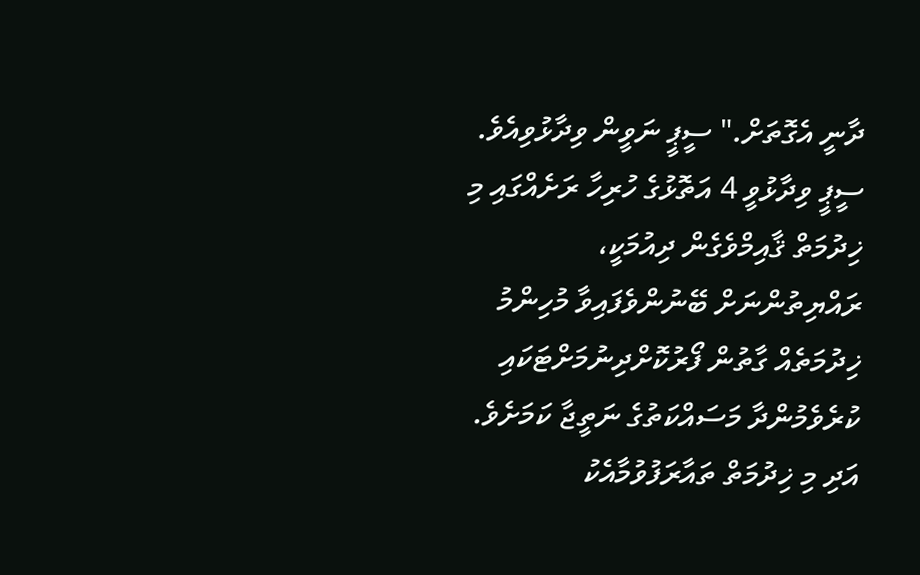ދާނީ އެގޮތަށް." ސީޕީ ނަވީން ވިދާޅުވިއެވެ.
ސީޕީ ވިދާޅުވީ 4 އަތޮޅުގެ ހުރިހާ ރަށެއްގައި މި ޚިދުމަތް ޤާއިމްވެގެން ދިއުމަކީ، ރައްޔިތުންނަށް ބޭނުންވެފައިވާ މުހިންމު ޚިދުމަތެއް ގާތުން ފޯރުކޮށްދިނުމަށްޓަކައި ކުރެވެމުންދާ މަސައްކަތުގެ ނަތީޖާ ކަމަށެވެ. އަދި މި ޚިދުމަތް ތައާރަފުވުމާއެކު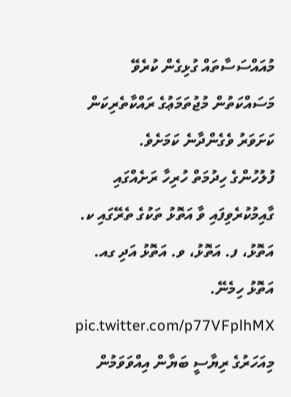މުއައްސަސާތައް ގުޅިގެން ކުރެވޭ މަސައްކަތުން މުޖުތަމަޢުގެ ރައްކާތެރިކަން ކަށަވަރު ވެގެންދާނެ ކަމަށެވެ.
ފުލުހުންގެ ހިދުމަތް ހުރިހާ ރަށެއްގައި ގާއިމުކުރެވިފައި ވާ އަތޮޅު ތަކުގެ ތެރޭގައި ކ. އަތޮޅު، ފ. އަތޮޅު، ވ. އަތޮޅު އަދި ގއ. އަތޮޅު ހިމެނޭ. pic.twitter.com/p77VFplhMX
މިއަހަރުގެ ރިޔާސީ ބަޔާން އިއްވަވަމުން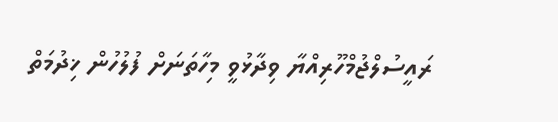ރައީސުލްޖުމްހޫރިއްޔާ ވިދާޅުވީ މިހާތަނަށް ފުލުހުން ޚިދުމަތް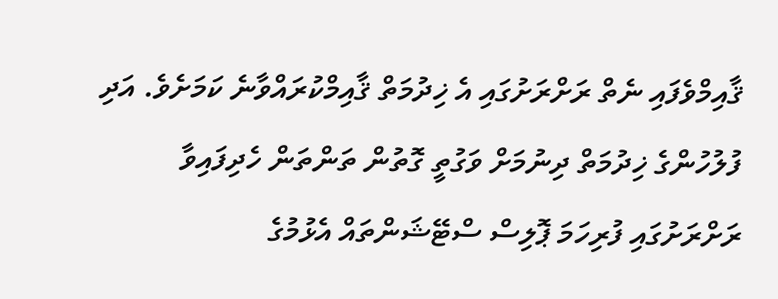ޤާއިމްވެފައި ނެތް ރަށްރަށުގައި އެ ޚިދުމަތް ޤާއިމްކުރައްވާނެ ކަމަށެވެ. އަދި ފުލުހުންގެ ޚިދުމަތް ދިނުމަށް ވަގުތީ ގޮތުން ތަންތަން ހެދިފައިވާ ރަށްރަށުގައި ފުރިހަމަ ޕޮލިސް ސްޓޭޝަންތައް އެޅުމުގެ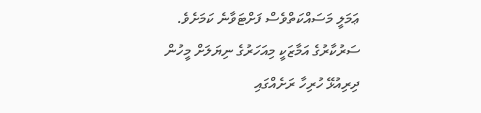ޢަމަލީ މަސައްކަތްވެސް ފަށްޓަވާނެ ކަމަށެވެ.
ސަރުކާރުގެ އަމާޒަކީ މިއަހަރުގެ ނިޔަލަށް މީހުން ދިރިއުޅޭ ހުރިހާ ރަށެއްގައި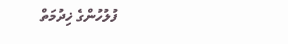ފުލުހުންގެ ޚިދުމަތް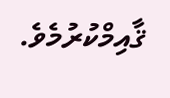ޤާއިމްކުރުމެވެ.